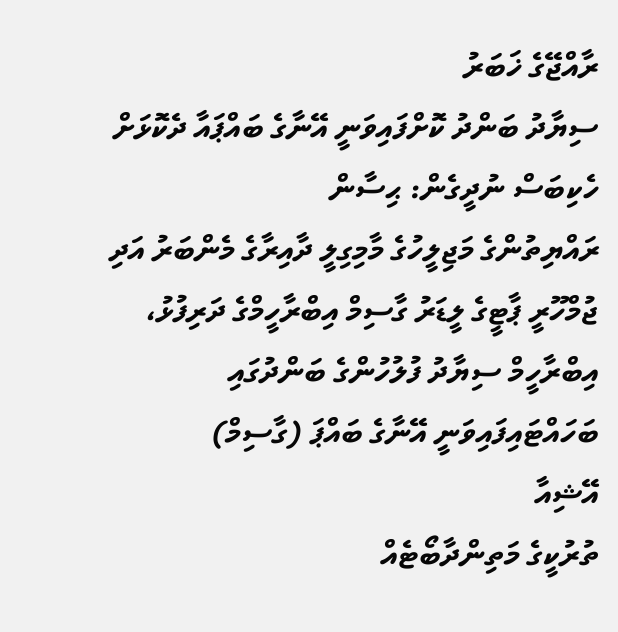ރާއްޖޭގެ ޚަބަރު
ސިޔާދު ބަންދު ކޮށްފައިވަނީ އޭނާގެ ބައްޕައާ ދެކޮޅަށް ހެކިބަސް ނުދީގެން: ޙިސާން
ރައްޔިތުންގެ މަޖިލީހުގެ މާމިގިލީ ދާއިރާގެ މެންބަރު އަދި ޖުމްހޫރީ ޕާޓީގެ ލީޑަރު ގާސިމް އިބްރާހީމްގެ ދަރިފުޅު، އިބްރާހީމް ސިޔާދު ފުލުހުންގެ ބަންދުގައި ބަހައްޓައިފައިވަނީ އޭނާގެ ބައްޕަ (ގާސިމް)
އޭޝިއާ
ތުރުކީގެ މަތިންދާބޯޓެއް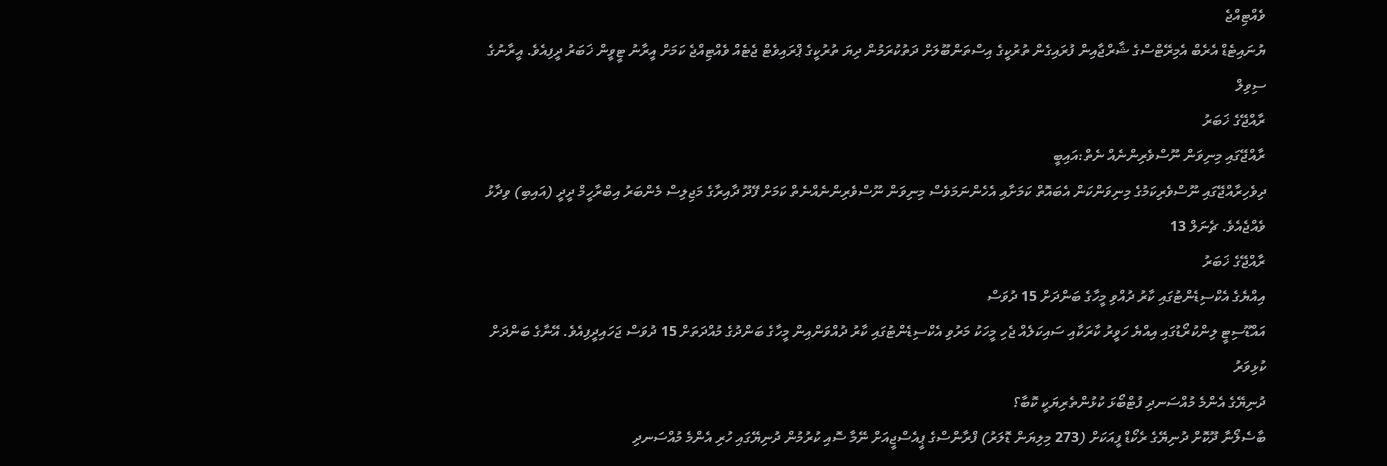ވެއްޓިއްޖެ
ޔުނައިޓެޑް އެރެބް އެމިރޭޓްސްގެ ޝާރްޖާއިން ފުރައިގެން ތުރުކީގެ އިސްތަންބޫލަށް ދަތުކުރަމުން ދިޔަ ތުރުކީގެ ޕްރައިވެޓް ޖެޓެއް ވެއްޓިއްޖެ ކަމަށް އީރާނު ޓީވީން ޚަބަރު ދީފިއެވެ. އީރާނުގެ ސިވިލް
ރާއްޖޭގެ ޚަބަރު
ރާއްޖޭގައި މިނިވަން ނޫސްވެރިންނެއް ނެތް:އައިބީ
ދިވެހިރާއްޖޭގައި ނޫސްވެރިކަމުގެ މިނިވަންކަން އެބައޮތް ކަމަށާއި އެހެންނަމަވެސް މިނިވަން ނޫސްވެރިންނެއްނެތް ކަމަށް ފޭދޫ ދާއިރާގެ މަޖިލިސް މެންބަރު އިބްރާހީމް ދީދީ (އައިބި) ވިދާޅު ވެއްޖެއެވެ. ޗެނަލް 13
ރާއްޖޭގެ ޚަބަރު
އިއްޔެގެ އެކްސިޑެންޓުގައި ކާރު ދުއްވި މީހާގެ ބަންދަށް 15 ދުވަސް
އައްޑޫސިޓީ ލިންކުރޯޑުގައި އިއްޔެ ހަވީރު ކާރަކާއި ސައިކަލެއް ޖެހި މީހަކު މަރުވި އެކްސިޑެންޓުގައި ކާރު ދުއްވަންއިން މީހާގެ ބަންދުގެ މުއްދަތަށް 15 ދުވަސް ޖަހައިދީފިއެވެ. އޭނާގެ ބަންދަށް
ކުޅިވަރު
ދުނިޔޭގެ އެންމެ މުއްސަނދި ފުޓްބޯޅަ ކުޅުންތެރިޔަކީ ކޮބާ؟
ބާސެލޯނާ ދޫކޮށް ދުނިޔޭގެ ރެކޯޑް ފީއަކަށް (273 މިލިޔަން ޑޮލަރު) ފްރާންސްގެ ޕީއެސްޖީއަށް ނޭމާ ސޮއި ކުރުމުން ދުނިޔޭގައި ހުރި އެންމެ މުއްސަނދި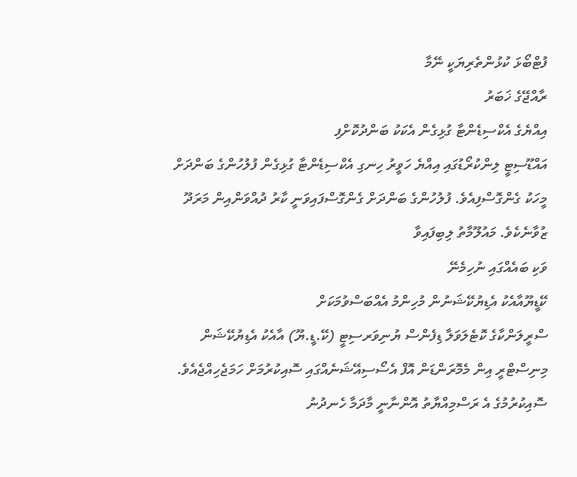ފުޓްބޯޅަ ކުޅުންތެރިޔަކީ ނޭމާ
ރާއްޖޭގެ ޚަބަރު
އިއްޔެގެ އެކްސިޑެންޓާ ގުޅިގެން އެކަކު ބަންދުކޮށްފި
އައްޑޫސިޓީ ލިންކުރޯޑުގައި އިއްޔެ ހަވީރު ހިނގި އެކްސިޑެންޓާ ގުޅިގެން ފުލުހުންގެ ބަންދަށް މީހަކު ގެންގޮސްފިއެވެ. ފުލުހުންގެ ބަންދަށް ގެންގޮސްފައިވަނީ ކާރު ދުއްވަންއިން މަރަދޫ ޒުވާނެކެވެ. މައުލޫމާތު ލިބިފައިވާ
ވަކި ބައެއްގައި ނުހިމެނޭ
ކޭޑީޔޫއާއެކު އެޑިޔުކޭޝަނުން މުހިންމު އެއްބަސްވުމަކަށް
ސްރީލަންކާގެ ކޮޓެލަވަލާ ޑިފެންސް ޔުނިވަރސިޓީ (ކޭ.ޑީ.ޔޫ) އާއެކު އެޑިޔުކޭޝަން މިނިސްޓްރީ އިން މެމޮރަންޑަން އޮފް އެސޯސިއޭޝަނެއްގައި ސޮއިކުރުމަށް ހަމަޖެހިއްޖެއެވެ. ސޮއިކުރުމުގެ އެ ރަސްމިއްޔާތު އޮންނާނީ މާދަމާ ހެނދުނު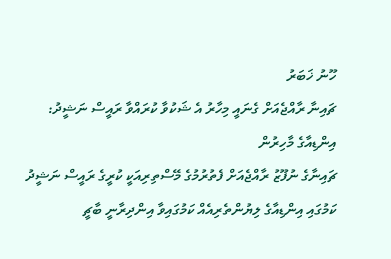ހޫނު ޚަބަރު
ޗައިނާ ރާއްޖެއަށް ގެނައީ މިހާރު އެ ޝަކުވާ ކުރައްވާ ރައީސް ނަޝީދު: އިންޑިއާގެ މާހިރުން
ޗައިނާގެ ނުފޫޒު ރާއްޖެއަށް ފެތުރުމުގެ މޭސްތިރިއަކީ ކުރީގެ ރައީސް ނަޝީދު ކަމުގައި އިންޑިއާގެ ލިޔުންތެރިއެއް ކަމުގައިވާ އިންދިރާނީ ބާޗީ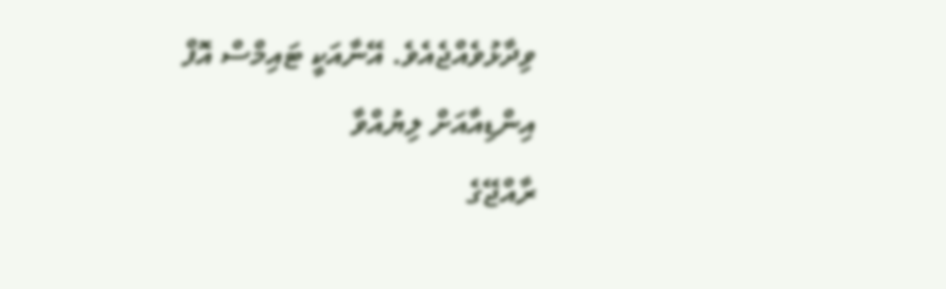ވިދާޅުވެއްޖެއެވެ. އޭނާއަކީ ޓައިމްސް އޮފް އިންޑިއާއަށް ލިޔުއްވާ
ރާއްޖޭގެ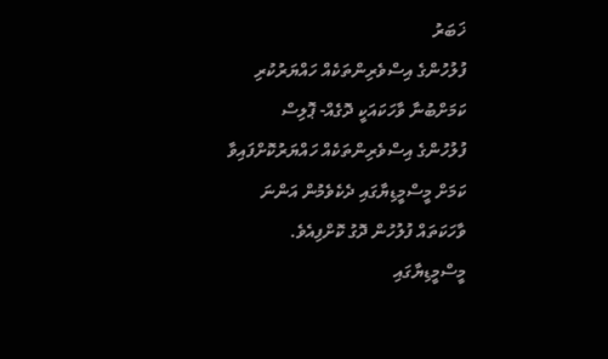ޚަބަރު
ފުލުހުންގެ އިސްވެރިންތަކެއް ހައްޔަރުކުރި ކަމަށްބުނާ ވާހަކައަކީ ދޮގެއް- ޕޮލިސް
ފުލުހުންގެ އިސްވެރިންތަކެއް ހައްޔަރުކޮށްފައިވާ ކަމަށް މީސްމީޑިޔާގައި ދެކެވެމުން އަންނަ ވާހަކަތައް ފުލުހުން ދޮގު ކޮށްފިއެވެ. މީސްމީޑިޔާގައި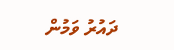ދައުރު ވަމުން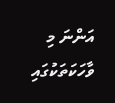އަންނަ މި ވާހަކަތަކުގައި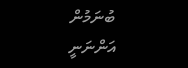ބުނަމުން އަންނަނީ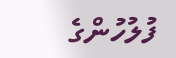ފުލުހުންގެ